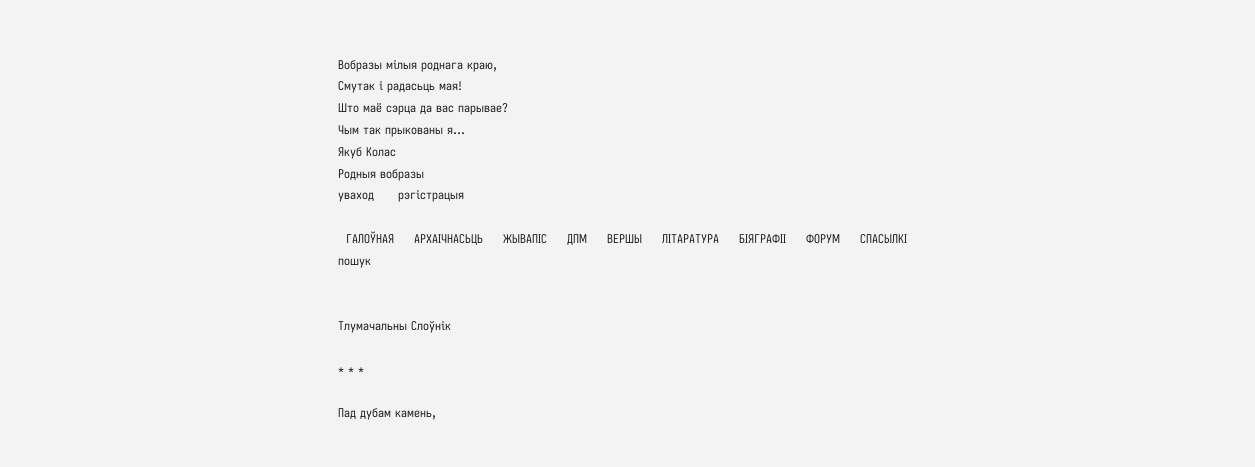Вобразы мілыя роднага краю,
Смутак і радасьць мая!
Што маё сэрца да вас парывае?
Чым так прыкованы я...
Якуб Колас
Родныя вобразы
уваход      рэгiстрацыя

  ГАЛОЎНАЯ     АРХАІЧНАСЬЦЬ     ЖЫВАПІС     ДПМ     ВЕРШЫ     ЛІТАРАТУРА     БІЯГРАФІІ     ФОРУМ     СПАСЫЛКІ
пошук


Тлумачальны Слоўнік

* * *

Пад дубам камень,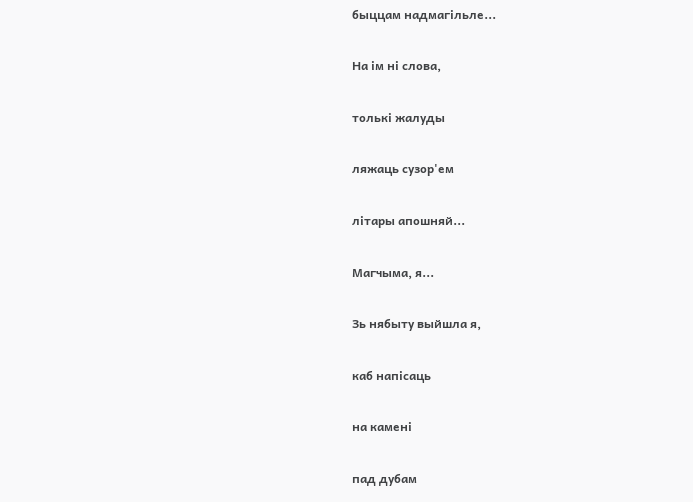быццам надмагільле...

На ім ні слова,

толькі жалуды

ляжаць сузор'ем

літары апошняй...

Магчыма, я...

Зь нябыту выйшла я,

каб напісаць

на камені

пад дубам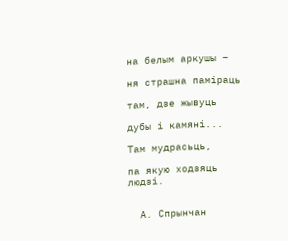на белым аркушы –

ня страшна паміраць

там, дзе жывуць

дубы і камяні...

Там мудрасьць,

па якую ходзяць людзі.


  А. Спрынчан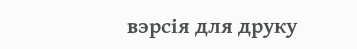вэрсія для друку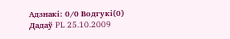Адзнакi: 0/0 Водгукі(0)
Дадаў PL 25.10.2009